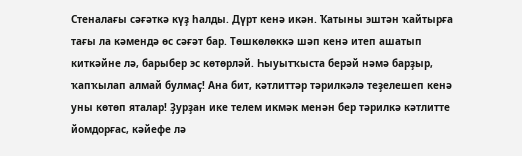Стеналағы сәғәткә күҙ һалды. Дүрт кенә икән. Ҡатыны эштән ҡайтырға тағы ла кәмендә өс сәғәт бар. Төшкөлөккә шәп кенә итеп ашатып киткәйне лә, барыбер эс көтөрләй. Һыуытҡыста берәй нәмә барҙыр, ҡапҡылап алмай булмаҫ! Ана бит, кәтлиттәр тәрилкәлә теҙелешеп кенә уны көтөп яталар! Ҙурҙан ике телем икмәк менән бер тәрилкә кәтлитте йомдорғас, кәйефе лә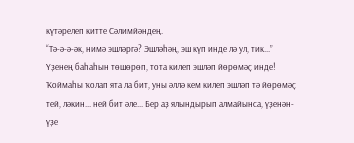күтәрелеп китте Сәлимйәндең.
“Тә-ә-ә-әк, нимә эшләргә? Эшләһәң, эш күп инде лә ул, тик...” Үҙенең баһаһын төшөрөп, тота килеп эшләп йөрөмәҫ инде! Ҡоймаһы ҡолап ята ла бит, уны әллә кем килеп эшләп тә йөрөмәҫ тей, ләкин... ней бит әле... Бер аҙ ялындырып алмайынса, үҙенән-үҙе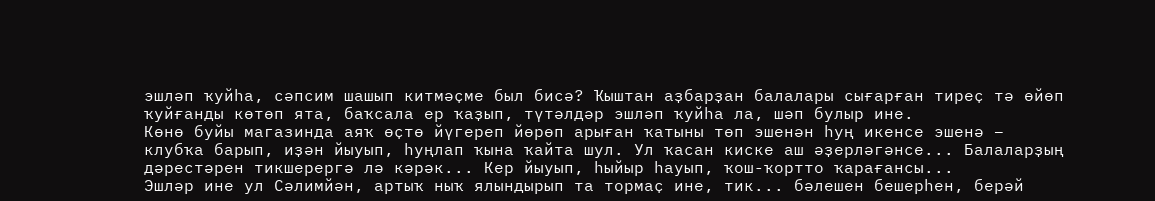эшләп ҡуйһа, сәпсим шашып китмәҫме был бисә? Ҡыштан аҙбарҙан балалары сығарған тиреҫ тә өйөп ҡуйғанды көтөп ята, баҡсала ер ҡаҙып, түтәлдәр эшләп ҡуйһа ла, шәп булыр ине.
Көнө буйы магазинда аяҡ өҫтө йүгереп йөрөп арыған ҡатыны төп эшенән һуң икенсе эшенә – клубҡа барып, иҙән йыуып, һуңлап ҡына ҡайта шул. Ул ҡасан киске аш әҙерләгәнсе... Балаларҙың дәрестәрен тикшерергә лә кәрәк... Кер йыуып, һыйыр һауып, ҡош-ҡортто ҡарағансы...
Эшләр ине ул Сәлимйән, артыҡ ныҡ ялындырып та тормаҫ ине, тик... бәлешен бешерһен, берәй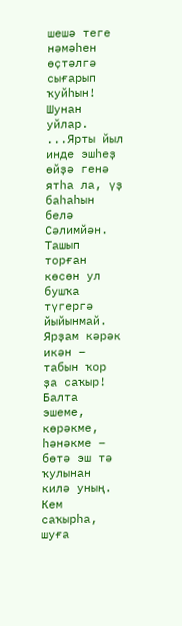шешә теге нәмәһен өҫтәлгә сығарып ҡуйһын! Шунан уйлар.
...Ярты йыл инде эшһеҙ өйҙә генә ятһа ла, үҙ баһаһын белә Сәлимйән. Ташып торған көсөн ул бушҡа түгергә йыйынмай. Ярҙам кәрәк икән – табын ҡор ҙа саҡыр! Балта эшеме, көрәкме, һәнәкме – бөтә эш тә ҡулынан килә уның. Кем саҡырһа, шуға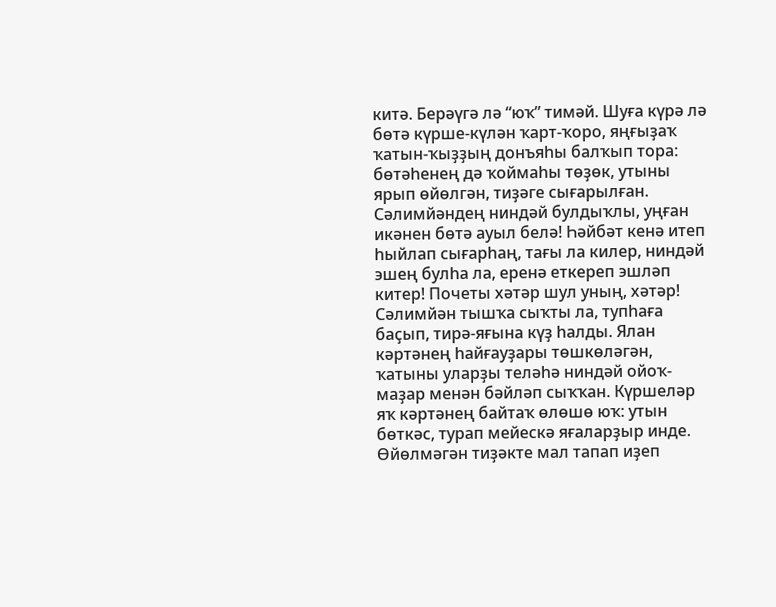китә. Берәүгә лә “юҡ” тимәй. Шуға күрә лә бөтә күрше-күлән ҡарт-ҡоро, яңғыҙаҡ ҡатын-ҡыҙҙың донъяһы балҡып тора: бөтәһенең дә ҡоймаһы төҙөк, утыны ярып өйөлгән, тиҙәге сығарылған.
Сәлимйәндең ниндәй булдыҡлы, уңған икәнен бөтә ауыл белә! Һәйбәт кенә итеп һыйлап сығарһаң, тағы ла килер, ниндәй эшең булһа ла, еренә еткереп эшләп китер! Почеты хәтәр шул уның, хәтәр!
Сәлимйән тышҡа сыҡты ла, тупһаға баҫып, тирә-яғына күҙ һалды. Ялан кәртәнең һайғауҙары төшкөләгән, ҡатыны уларҙы теләһә ниндәй ойоҡ-маҙар менән бәйләп сыҡҡан. Күршеләр яҡ кәртәнең байтаҡ өлөшө юҡ: утын бөткәс, турап мейескә яғаларҙыр инде. Өйөлмәгән тиҙәкте мал тапап иҙеп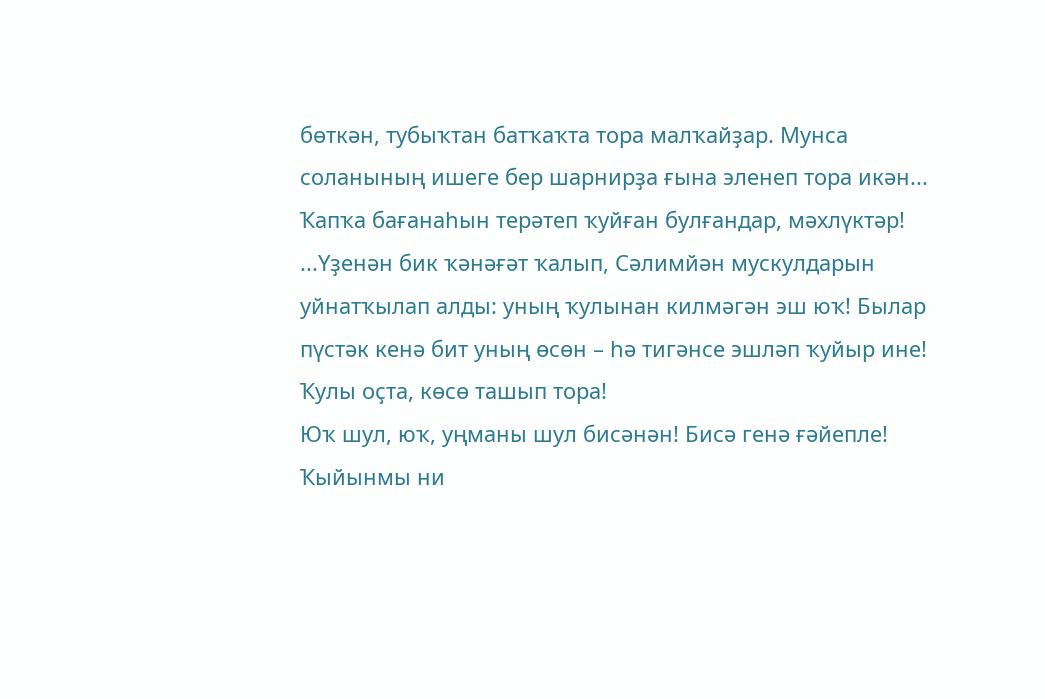бөткән, тубыҡтан батҡаҡта тора малҡайҙар. Мунса соланының ишеге бер шарнирҙа ғына эленеп тора икән... Ҡапҡа бағанаһын терәтеп ҡуйған булғандар, мәхлүктәр!
...Үҙенән бик ҡәнәғәт ҡалып, Сәлимйән мускулдарын уйнатҡылап алды: уның ҡулынан килмәгән эш юҡ! Былар пүстәк кенә бит уның өсөн – һә тигәнсе эшләп ҡуйыр ине! Ҡулы оҫта, көсө ташып тора!
Юҡ шул, юҡ, уңманы шул бисәнән! Бисә генә ғәйепле! Ҡыйынмы ни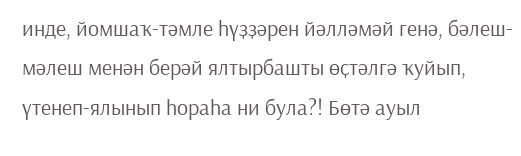инде, йомшаҡ-тәмле һүҙҙәрен йәлләмәй генә, бәлеш-мәлеш менән берәй ялтырбашты өҫтәлгә ҡуйып, үтенеп-ялынып һораһа ни була?! Бөтә ауыл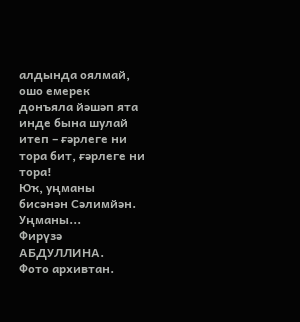алдында оялмай, ошо емерек донъяла йәшәп ята инде бына шулай итеп – ғәрлеге ни тора бит, ғәрлеге ни тора!
Юҡ, уңманы бисәнән Сәлимйән. Уңманы...
Фирүзә АБДУЛЛИНА.
Фото архивтан.